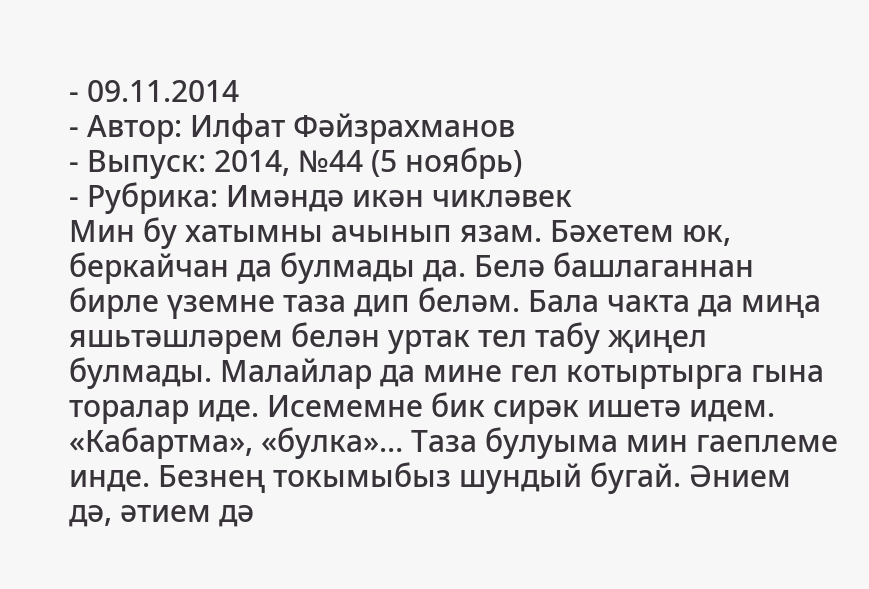- 09.11.2014
- Автор: Илфат Фәйзрахманов
- Выпуск: 2014, №44 (5 ноябрь)
- Рубрика: Имәндә икән чикләвек
Мин бу хатымны ачынып язам. Бәхетем юк, беркайчан да булмады да. Белә башлаганнан бирле үземне таза дип беләм. Бала чакта да миңа яшьтәшләрем белән уртак тел табу җиңел булмады. Малайлар да мине гел котыртырга гына торалар иде. Исемемне бик сирәк ишетә идем. «Кабартма», «булка»… Таза булуыма мин гаеплеме инде. Безнең токымыбыз шундый бугай. Әнием дә, әтием дә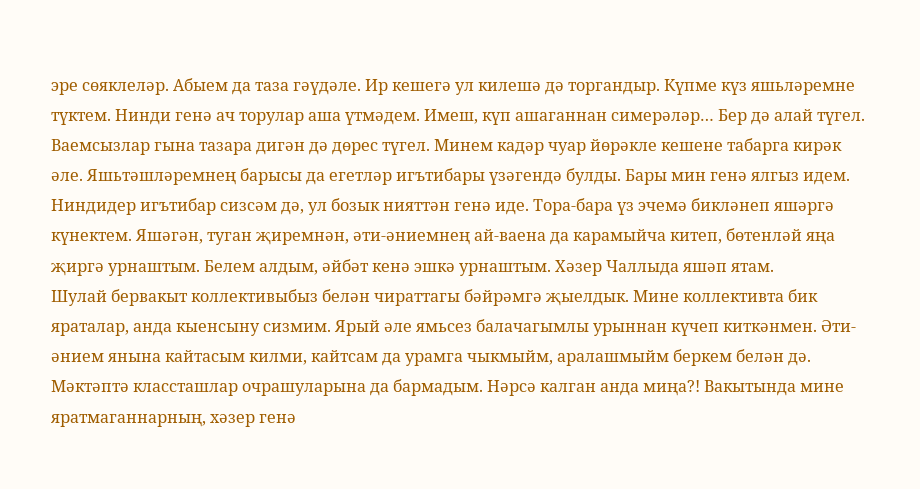эре сөяклеләр. Абыем да таза гәүдәле. Ир кешегә ул килешә дә торгандыр. Күпме күз яшьләремне түктем. Нинди генә ач торулар аша үтмәдем. Имеш, күп ашаганнан симерәләр… Бер дә алай түгел. Ваемсызлар гына тазара дигән дә дөрес түгел. Минем кадәр чуар йөрәкле кешене табарга кирәк әле. Яшьтәшләремнең барысы да егетләр игътибары үзәгендә булды. Бары мин генә ялгыз идем. Ниндидер игътибар сизсәм дә, ул бозык нияттән генә иде. Тора-бара үз эчемә бикләнеп яшәргә күнектем. Яшәгән, туган җиремнән, әти-әниемнең ай-ваена да карамыйча китеп, бөтенләй яңа җиргә урнаштым. Белем алдым, әйбәт кенә эшкә урнаштым. Хәзер Чаллыда яшәп ятам.
Шулай бервакыт коллективыбыз белән чираттагы бәйрәмгә җыелдык. Мине коллективта бик яраталар, анда кыенсыну сизмим. Ярый әле ямьсез балачагымлы урыннан күчеп киткәнмен. Әти-әнием янына кайтасым килми, кайтсам да урамга чыкмыйм, аралашмыйм беркем белән дә. Мәктәптә классташлар очрашуларына да бармадым. Нәрсә калган анда миңа?! Вакытында мине яратмаганнарның, хәзер генә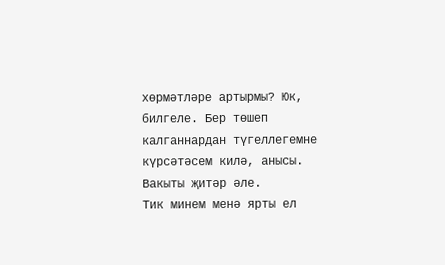хөрмәтләре артырмы? Юк, билгеле. Бер төшеп калганнардан түгеллегемне күрсәтәсем килә, анысы. Вакыты җитәр әле.
Тик минем менә ярты ел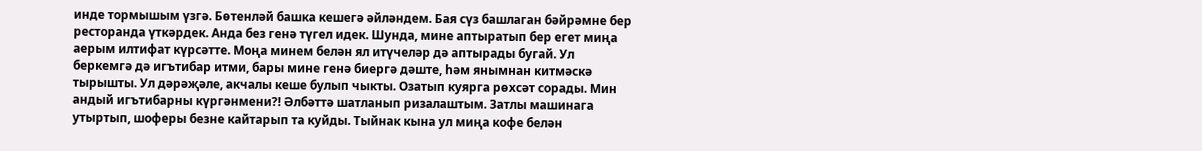инде тормышым үзгә. Бөтенләй башка кешегә әйләндем. Бая сүз башлаган бәйрәмне бер ресторанда үткәрдек. Анда без генә түгел идек. Шунда, мине аптыратып бер егет миңа аерым илтифат күрсәтте. Моңа минем белән ял итүчеләр дә аптырады бугай. Ул беркемгә дә игътибар итми, бары мине генә биергә дәште, һәм янымнан китмәскә тырышты. Ул дәрәҗәле, акчалы кеше булып чыкты. Озатып куярга рөхсәт сорады. Мин андый игътибарны күргәнмени?! Әлбәттә шатланып ризалаштым. Затлы машинага утыртып, шоферы безне кайтарып та куйды. Тыйнак кына ул миңа кофе белән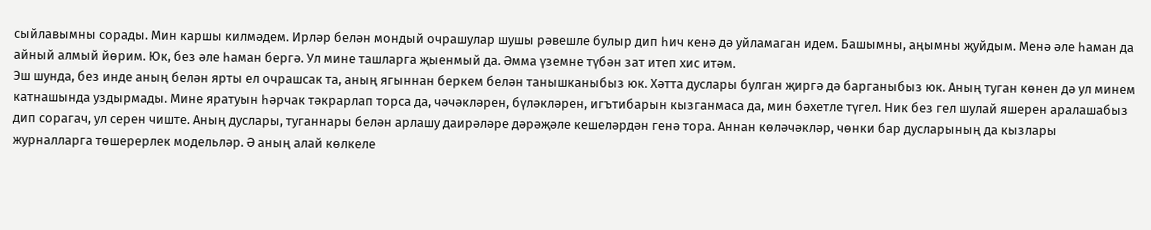сыйлавымны сорады. Мин каршы килмәдем. Ирләр белән мондый очрашулар шушы рәвешле булыр дип һич кенә дә уйламаган идем. Башымны, аңымны җуйдым. Менә әле һаман да айный алмый йөрим. Юк, без әле һаман бергә. Ул мине ташларга җыенмый да. Әмма үземне түбән зат итеп хис итәм.
Эш шунда, без инде аның белән ярты ел очрашсак та, аның ягыннан беркем белән танышканыбыз юк. Хәтта дуслары булган җиргә дә барганыбыз юк. Аның туган көнен дә ул минем катнашында уздырмады. Мине яратуын һәрчак тәкрарлап торса да, чәчәкләрен, бүләкләрен, игътибарын кызганмаса да, мин бәхетле түгел. Ник без гел шулай яшерен аралашабыз дип сорагач, ул серен чиште. Аның дуслары, туганнары белән арлашу даирәләре дәрәҗәле кешеләрдән генә тора. Аннан көләчәкләр, чөнки бар дусларының да кызлары журналларга төшерерлек модельләр. Ә аның алай көлкеле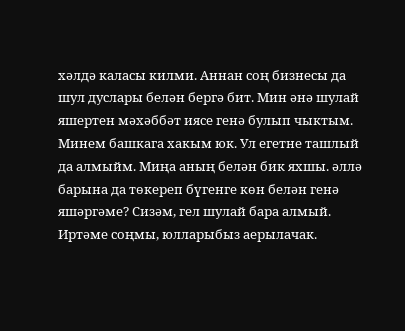хәлдә каласы килми. Аннан соң бизнесы да шул дуслары белән бергә бит. Мин әнә шулай яшертен мәхәббәт иясе генә булып чыктым. Минем башкага хакым юк. Ул егетне ташлый да алмыйм. Миңа аның белән бик яхшы. әллә барына да төкереп бүгенге көн белән генә яшәргәме? Сизәм, гел шулай бара алмый. Иртәме соңмы, юлларыбыз аерылачак.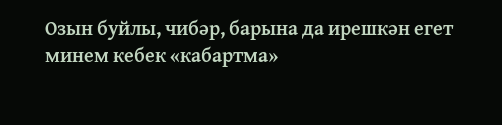Озын буйлы, чибәр, барына да ирешкән егет минем кебек «кабартма»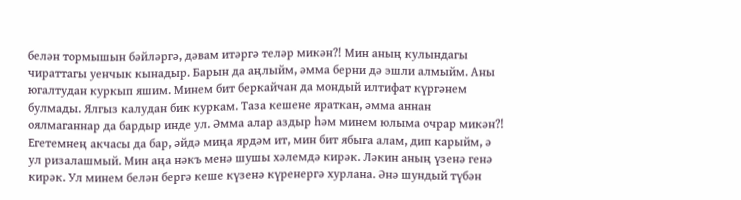белән тормышын бәйләргә, дәвам итәргә теләр микән?! Мин аның кулындагы чираттагы уенчык кынадыр. Барын да аңлыйм, әмма берни дә эшли алмыйм. Аны югалтудан куркып яшим. Минем бит беркайчан да мондый илтифат күргәнем булмады. Ялгыз калудан бик куркам. Таза кешене яраткан, әмма аннан оялмаганнар да бардыр инде ул. Әмма алар аздыр һәм минем юлыма очрар микән?! Егетемнең акчасы да бар, әйдә миңа ярдәм ит, мин бит ябыга алам, дип карыйм, ә ул ризалашмый. Мин аңа нәкъ менә шушы хәлемдә кирәк. Ләкин аның үзенә генә кирәк. Ул минем белән бергә кеше күзенә күренергә хурлана. Әнә шундый түбән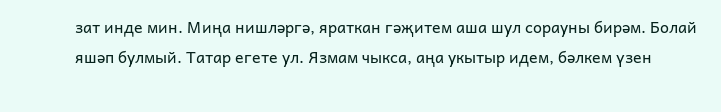зат инде мин. Миңа нишләргә, яраткан гәҗитем аша шул сорауны бирәм. Болай яшәп булмый. Татар егете ул. Язмам чыкса, аңа укытыр идем, бәлкем үзен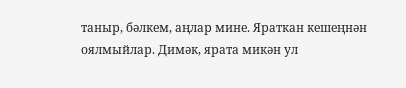таныр, бәлкем, аңлар мине. Яраткан кешеңнән оялмыйлар. Димәк, ярата микән ул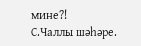мине?!
С.Чаллы шәһәре.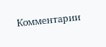Комментарии